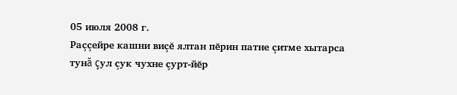05 июля 2008 г.
Раççейре кашни виçĕ ялтан пĕрин патне çитме хытарса тунă çул çук чухне çурт-йĕр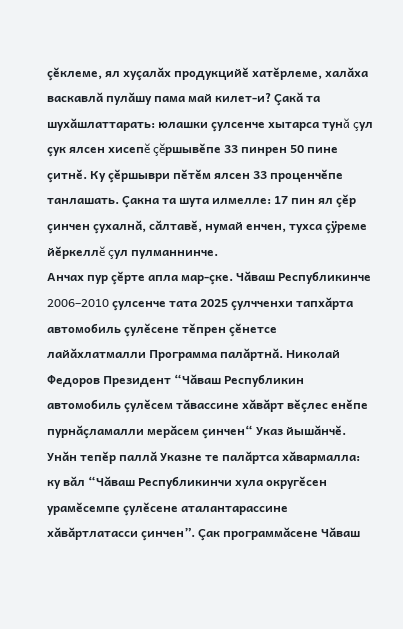çĕклеме, ял хуçалăх продукцийĕ хатĕрлеме, халăха васкавлă пулăшу пама май килет-и? Çакă та шухăшлаттарать: юлашки çулсенче хытарса тунă çул çук ялсен хисепĕ çĕршывĕпе 33 пинрен 50 пине çитнĕ. Ку çĕршыври пĕтĕм ялсен 33 проценчĕпе танлашать. Çакна та шута илмелле: 17 пин ял çĕр çинчен çухалнă, сăлтавĕ, нумай енчен, тухса çÿреме йĕркеллĕ çул пулманнинче.
Анчах пур çĕрте апла мар-çке. Чăваш Республикинче 2006–2010 çулсенче тата 2025 çулчченхи тапхăрта автомобиль çулĕсене тĕпрен çĕнетсе лайăхлатмалли Программа палăртнă. Николай Федоров Президент “Чăваш Республикин автомобиль çулĕсем тăвассине хăвăрт вĕçлес енĕпе пурнăçламалли мерăсем çинчен“ Указ йышăнчĕ. Унăн тепĕр паллă Указне те палăртса хăвармалла: ку вăл “Чăваш Республикинчи хула округĕсен урамĕсемпе çулĕсене аталантарассине хăвăртлатасси çинчен”. Çак программăсене Чăваш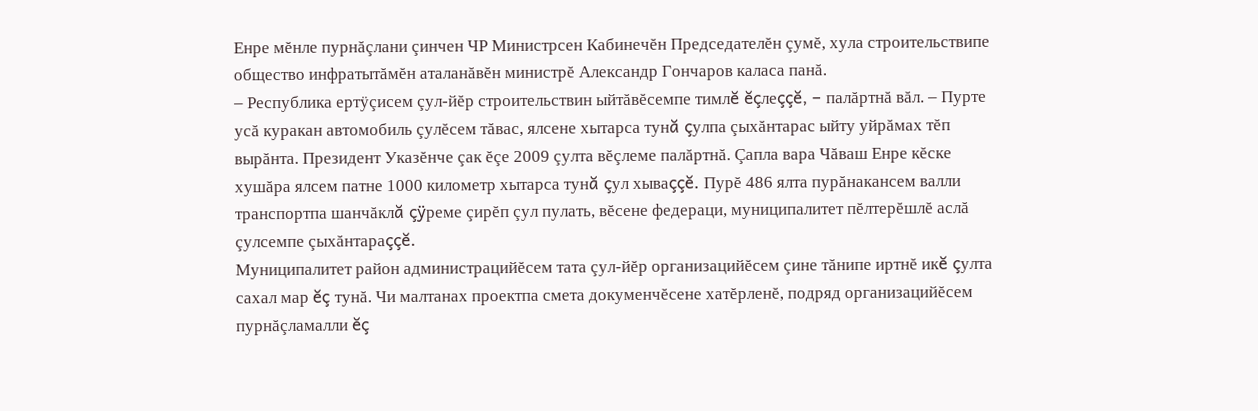Енре мĕнле пурнăçлани çинчен ЧР Министрсен Кабинечĕн Председателĕн çумĕ, хула строительствипе общество инфратытăмĕн аталанăвĕн министрĕ Александр Гончаров каласа панă.
– Республика ертÿçисем çул-йĕр строительствин ыйтăвĕсемпе тимлĕ ĕçлеççĕ, – палăртнă вăл. – Пурте усă куракан автомобиль çулĕсем тăвас, ялсене хытарса тунă çулпа çыхăнтарас ыйту уйрăмах тĕп вырăнта. Президент Указĕнче çак ĕçе 2009 çулта вĕçлеме палăртнă. Çапла вара Чăваш Енре кĕске хушăра ялсем патне 1000 километр хытарса тунă çул хываççĕ. Пурĕ 486 ялта пурăнакансем валли транспортпа шанчăклă çÿреме çирĕп çул пулать, вĕсене федераци, муниципалитет пĕлтерĕшлĕ аслă çулсемпе çыхăнтараççĕ.
Муниципалитет район администрацийĕсем тата çул-йĕр организацийĕсем çине тăнипе иртнĕ икĕ çулта сахал мар ĕç тунă. Чи малтанах проектпа смета докуменчĕсене хатĕрленĕ, подряд организацийĕсем пурнăçламалли ĕç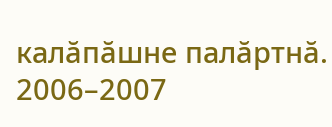калăпăшне палăртнă. 2006–2007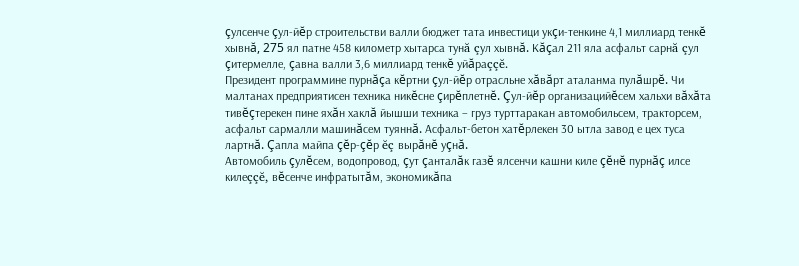çулсенче çул-йĕр строительстви валли бюджет тата инвестици укçи-тенкине 4,1 миллиард тенкĕ хывнă, 275 ял патне 458 километр хытарса тунă çул хывнă. Кăçал 211 яла асфальт сарнă çул çитермелле, çавна валли 3,6 миллиард тенкĕ уйăраççĕ.
Президент программине пурнăçа кĕртни çул-йĕр отрасльне хăвăрт аталанма пулăшрĕ. Чи малтанах предприятисен техника никĕсне çирĕплетнĕ. Çул-йĕр организацийĕсем хальхи вăхăта тивĕçтерекен пине яхăн хаклă йышши техника – груз турттаракан автомобильсем, тракторсем, асфальт сармалли машинăсем туяннă. Асфальт-бетон хатĕрлекен 30 ытла завод е цех туса лартнă. Çапла майпа çĕр-çĕр ĕç вырăнĕ уçнă.
Автомобиль çулĕсем, водопровод, çут çанталăк газĕ ялсенчи кашни киле çĕнĕ пурнăç илсе килеççĕ, вĕсенче инфратытăм, экономикăпа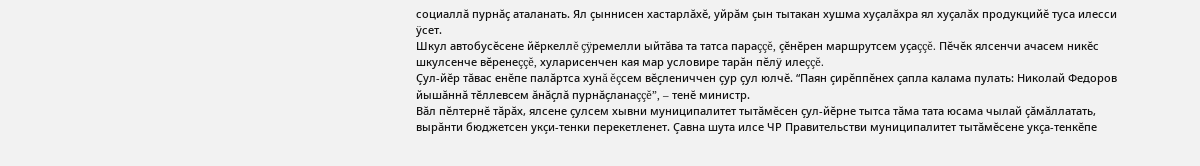социаллă пурнăç аталанать. Ял çыннисен хастарлăхĕ, уйрăм çын тытакан хушма хуçалăхра ял хуçалăх продукцийĕ туса илесси ÿсет.
Шкул автобусĕсене йĕркеллĕ çÿремелли ыйтăва та татса параççĕ, çĕнĕрен маршрутсем уçаççĕ. Пĕчĕк ялсенчи ачасем никĕс шкулсенче вĕренеççĕ, хуларисенчен кая мар условире тарăн пĕлÿ илеççĕ.
Çул-йĕр тăвас енĕпе палăртса хунă ĕçсем вĕçлениччен çур çул юлчĕ. “Паян çирĕппĕнех çапла калама пулать: Николай Федоров йышăннă тĕллевсем ăнăçлă пурнăçланаççĕ”, – тенĕ министр.
Вăл пĕлтернĕ тăрăх, ялсене çулсем хывни муниципалитет тытăмĕсен çул-йĕрне тытса тăма тата юсама чылай çăмăллатать, вырăнти бюджетсен укçи-тенки перекетленет. Çавна шута илсе ЧР Правительстви муниципалитет тытăмĕсене укçа-тенкĕпе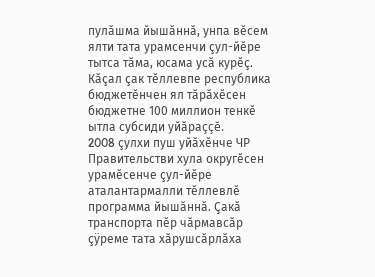пулăшма йышăннă, унпа вĕсем ялти тата урамсенчи çул-йĕре тытса тăма, юсама усă курĕç. Кăçал çак тĕллевпе республика бюджетĕнчен ял тăрăхĕсен бюджетне 100 миллион тенкĕ ытла субсиди уйăраççĕ.
2008 çулхи пуш уйăхĕнче ЧР Правительстви хула округĕсен урамĕсенче çул-йĕре аталантармалли тĕллевлĕ программа йышăннă. Çакă транспорта пĕр чăрмавсăр çÿреме тата хăрушсăрлăха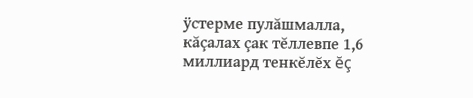ÿстерме пулăшмалла, кăçалах çак тĕллевпе 1,6 миллиард тенкĕлĕх ĕç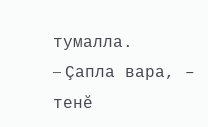тумалла.
– Çапла вара, – тенĕ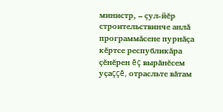министр, – çул-йĕр строительствинче анлă программăсене пурнăçа кĕртсе республикăра çĕнĕрен ĕç вырăнĕсем уçаççĕ, отрасльте вăтам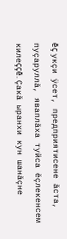ĕç укçи ÿсет, предприятисене ăста, пуçаруллă, яваплăха туйса ĕçлекенсем килеççĕ. Çакă ыранхи кун шанăçне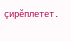çирĕплетет.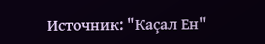Источник: "Каçал Ен"